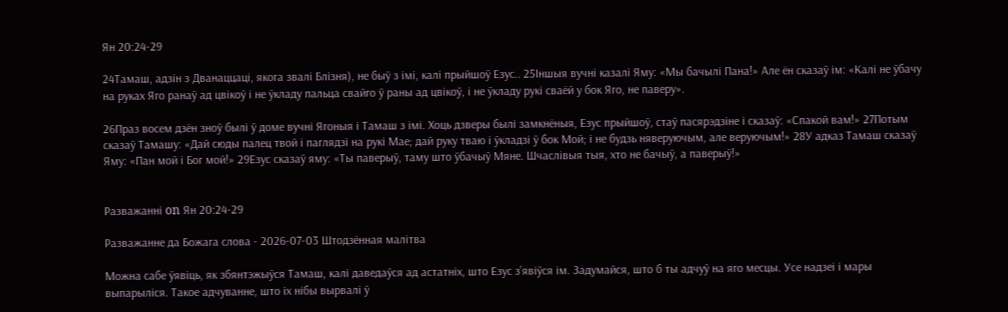Ян 20:24-29

24Тамаш, адзін з Дванаццаці, якога звалі Блізня), не быў з імі, калі прыйшоў Езус.. 25Іншыя вучні казалі Яму: «Мы бачылі Пана!» Але ён сказаў ім: «Калі не ўбачу на руках Яго ранаў ад цвікоў і не ўкладу пальца свайго ў раны ад цвікоў, і не ўкладу рукі сваёй у бок Яго, не паверу».

26Праз восем дзён зноў былі ў доме вучні Ягоныя і Тамаш з імі. Хоць дзверы былі замкнёныя, Езус прыйшоў, стаў пасярэдзіне і сказаў: «Спакой вам!» 27Потым сказаў Тамашу: «Дай сюды палец твой і паглядзі на рукі Мае; дай руку тваю і ўкладзі ў бок Мой; і не будзь няверуючым, але веруючым!» 28У адказ Тамаш сказаў Яму: «Пан мой і Бог мой!» 29Езус сказаў яму: «Ты паверыў, таму што ўбачыў Мяне. Шчаслівыя тыя, хто не бачыў, а паверыў!»


Разважанні on Ян 20:24-29

Разважанне да Божага слова - 2026-07-03 Штодзённая малітва

Можна сабе ўявіць, як збянтэжыўся Тамаш, калі даведаўся ад астатніх, што Езус з’явіўся ім. Задумайся, што б ты адчуў на яго месцы. Усе надзеі і мары выпарыліся. Такое адчуванне, што іх нібы вырвалі ў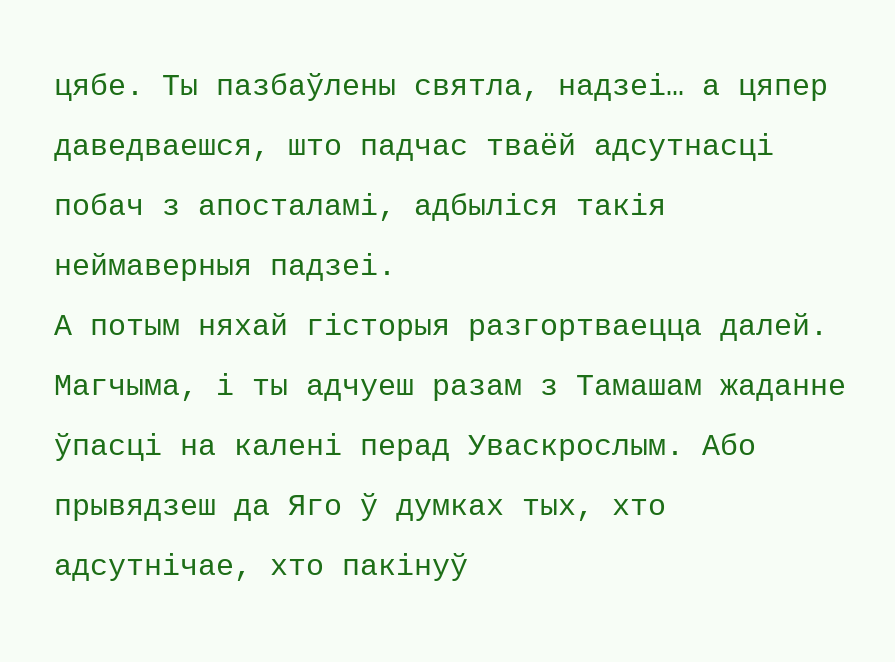цябе. Ты пазбаўлены святла, надзеі… а цяпер даведваешся, што падчас тваёй адсутнасці побач з апосталамі, адбыліся такія неймаверныя падзеі.
А потым няхай гісторыя разгортваецца далей. Магчыма, і ты адчуеш разам з Тамашам жаданне ўпасці на калені перад Уваскрослым. Або прывядзеш да Яго ў думках тых, хто адсутнічае, хто пакінуў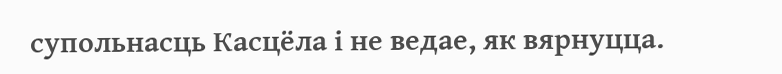супольнасць Касцёла і не ведае, як вярнуцца.